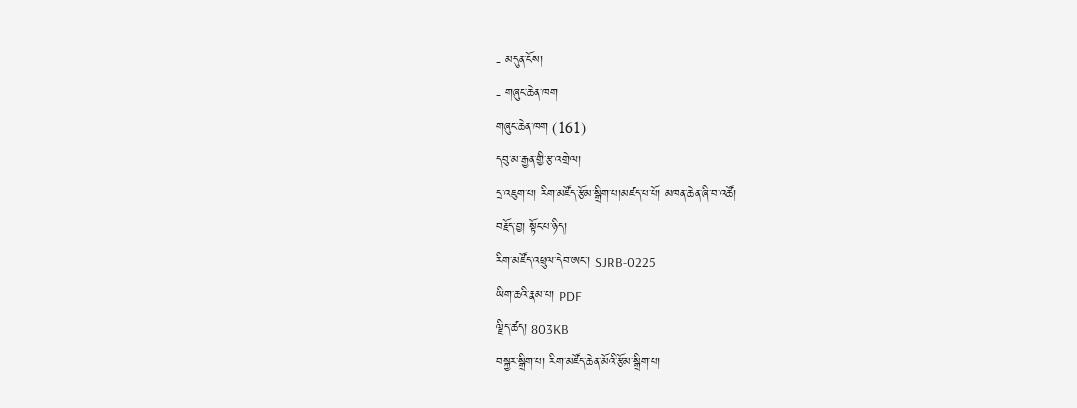- མདུན་ངོས།
- གཞུང་ཆེན་ཁག
གཞུང་ཆེན་ཁག (161)
དབུ་མ་རྒྱན་གྱི་རྩ་འགྲེལ།
དྲ་འཇུག་པ། རིག་མཛོད་རྩོམ་སྒྲིག་པ།མཛད་པ་པོ། མཁན་ཆེན་ཞི་བ་འཚོ།
བརྗོད་བྱ། སྟོང་པ་ཉིད།
རིག་མཛོད་འཕྲུལ་དེབ་ཨང་། SJRB-0225
ཡིག་ཆའི་རྣམ་པ། PDF
ལྗིད་ཚད། 803KB
བསྐྱར་སྒྲིག་པ། རིག་མཛོད་ཆེན་མོའི་རྩོམ་སྒྲིག་པ།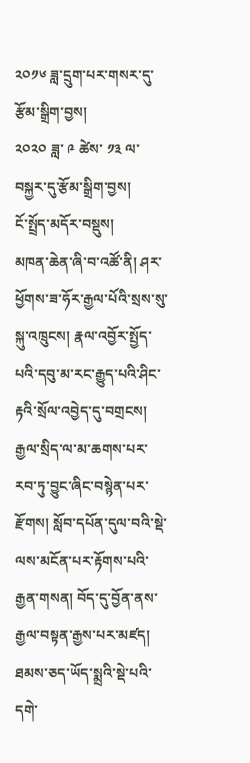༢༠༡༦ ཟླ་དྲུག་པར་གསར་དུ་རྩོམ་སྒྲིག་བྱས།
༢༠༢༠ ཟླ་ ༩ ཚེས་ ༡༣ ལ་བསྐྱར་དུ་རྩོམ་སྒྲིག་བྱས།
ངོ་སྤྲོད་མདོར་བསྡུས།
མཁན་ཆེན་ཞི་བ་འཚོ་ནི། ཤར་ཕྱོགས་ཟ་ཧོར་རྒྱལ་པོའི་སྲས་སུ་སྐུ་འཁྲུངས། རྣལ་འབྱོར་སྤྱོད་པའི་དབུ་མ་རང་རྒྱུད་པའི་ཤིང་རྟའི་སྲོལ་འབྱེད་དུ་བགྲངས། རྒྱལ་སྲིད་ལ་མ་ཆགས་པར་རབ་ཏུ་བྱུང་ཞིང་བསྙེན་པར་རྫོགས། སློབ་དཔོན་དུལ་བའི་སྡེ་ལས་མངོན་པར་རྟོགས་པའི་རྒྱན་གསན། བོད་དུ་བྱོན་ནས་རྒྱལ་བསྟན་རྒྱས་པར་མཛད། ཐམས་ཅད་ཡོད་སྨྲའི་སྡེ་པའི་དགེ་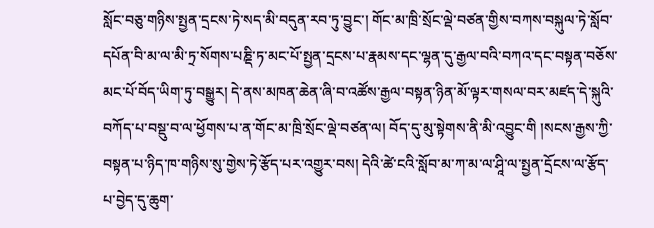སློང་བཅུ་གཉིས་སྤྱན་དྲངས་ཏེ་སད་མི་བདུན་རབ་ཏུ་བྱུང་། གོང་མ་ཁྲི་སྲོང་ལྡེ་བཙན་གྱིས་བཀས་བསྐུལ་ཏེ་སློབ་དཔོན་བི་མ་ལ་མི་ཏྲ་སོགས་པཎྡི་ཏ་མང་པོ་སྤྱན་དྲངས་པ་རྣམས་དང་ལྷན་དུ་རྒྱལ་བའི་བཀའ་དང་བསྟན་བཅོས་མང་པོ་བོད་ཡིག་ཏུ་བསྒྱུར། དེ་ནས་མཁན་ཆེན་ཞི་བ་འཚོས་རྒྱལ་བསྟན་ཉིན་མོ་ལྟར་གསལ་བར་མཛད་དེ་སྐུའི་བཀོད་པ་བསྡུ་བ་ལ་ཕྱོགས་པ་ན་གོང་མ་ཁྲི་སྲོང་ལྡེ་བཙན་ལ། བོད་དུ་མུ་སྟེགས་ནི་མི་འབྱུང་གི །སངས་རྒྱས་ཀྱི་བསྟན་པ་ཉིད་ཁ་གཉིས་སུ་གྱེས་ཏེ་རྩོད་པར་འགྱུར་བས། དེའི་ཚེ་ངའི་སློབ་མ་ཀ་མ་ལ་ཤཱི་ལ་སྤྱན་དྲོངས་ལ་རྩོད་པ་བྱེད་དུ་ཆུག་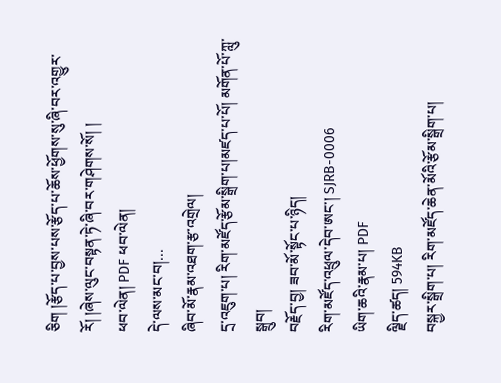ཅིག །རྩོད་པ་བྱས་པས་རྩོད་པ་ཆོས་ཕྱོགས་སུ་ཞི་བར་འགྱུར་རོ། །ཞེས་ལུང་བསྟན་ཏེ་ཞི་བར་གཤེགས་སོ། །
ཕབ་ལེན། PDF ཕབ་ལེན།
དེ་ལས་མང་བ།...
ཞིབ་མོ་རྣམ་འཐག་རྩ་འགྲེལ།
དྲ་འཇུག་པ། རིག་མཛོད་རྩོམ་སྒྲིག་པ།མཛད་པ་པོ། མགོན་པོ་ཀླུ་སྒྲུབ།
བརྗོད་བྱ། ཟབ་མོ་སྟོང་པ་ཉིད།
རིག་མཛོད་འཕྲུལ་དེབ་ཨང་། SJRB-0006
ཡིག་ཆའི་རྣམ་པ། PDF
ལྗིད་ཚད། 594KB
བསྐྱར་སྒྲིག་པ། རིག་མཛོད་ཆེན་མོའི་རྩོམ་སྒྲིག་པ།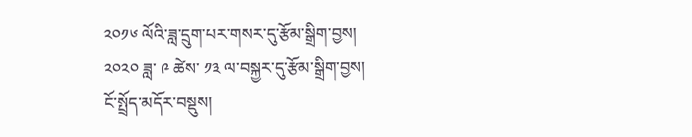༢༠༡༦ ལོའི་ཟླ་དྲུག་པར་གསར་དུ་རྩོམ་སྒྲིག་བྱས།
༢༠༢༠ ཟླ་ ༩ ཚེས་ ༡༣ ལ་བསྐྱར་དུ་རྩོམ་སྒྲིག་བྱས།
ངོ་སྤྲོད་མདོར་བསྡུས།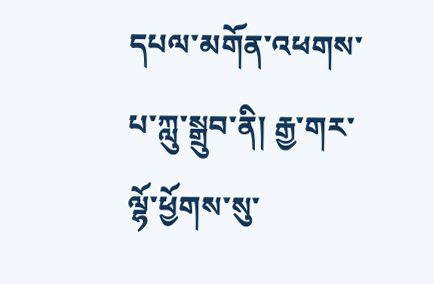དཔལ་མགོན་འཕགས་པ་ཀླུ་སྒྲུབ་ནི། རྒྱ་གར་ལྷོ་ཕྱོགས་སུ་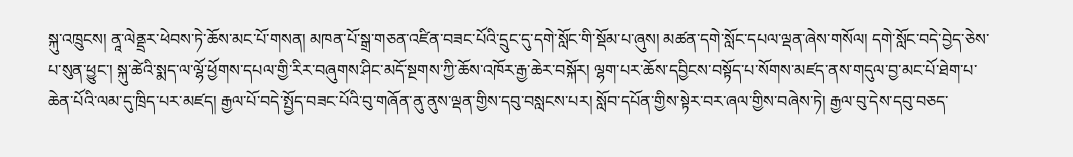སྐུ་འཁྲུངས། ནཱ་ལེནྡྲར་ཕེབས་ཏེ་ཆོས་མང་པོ་གསན། མཁན་པོ་སྒྲ་གཅན་འཛིན་བཟང་པོའི་དྲུང་དུ་དགེ་སློང་གི་སྡོམ་པ་ཞུས། མཚན་དགེ་སློང་དཔལ་ལྡན་ཞེས་གསོལ། དགེ་སློང་བདེ་བྱེད་ཅེས་པ་སུན་ཕྱུང་། སྐུ་ཚེའི་སྨད་ལ་ལྷོ་ཕྱོགས་དཔལ་གྱི་རིར་བཞུགས་ཤིང་མདོ་སྔགས་ཀྱི་ཆོས་འཁོར་རྒྱ་ཆེར་བསྐོར། ལྷག་པར་ཆོས་དབྱིངས་བསྟོད་པ་སོགས་མཛད་ནས་གདུལ་བྱ་མང་པོ་ཐེག་པ་ཆེན་པོའི་ལམ་དུ་ཁྲིད་པར་མཛད། རྒྱལ་པོ་བདེ་སྤྱོད་བཟང་པོའི་བུ་གཞོན་ནུ་ནུས་ལྡན་གྱིས་དབུ་བསླངས་པར། སློབ་དཔོན་གྱིས་སྟེར་བར་ཞལ་གྱིས་བཞེས་ཏེ། རྒྱལ་བུ་དེས་དབུ་བཅད་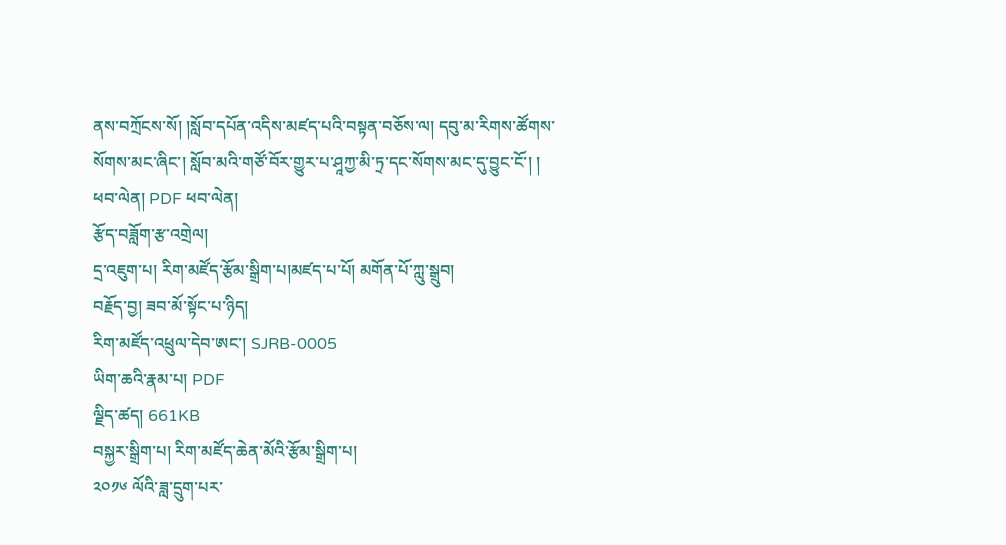ནས་བཀྲོངས་སོ། །སློབ་དཔོན་འདིས་མཛད་པའི་བསྟན་བཅོས་ལ། དབུ་མ་རིགས་ཚོགས་སོགས་མང་ཞིང་། སློབ་མའི་གཙོ་བོར་གྱུར་པ་ཤཱཀྱ་མི་ཏྲ་དང་སོགས་མང་དུ་བྱུང་ངོ་། །
ཕབ་ལེན། PDF ཕབ་ལེན།
རྩོད་བཟློག་རྩ་འགྲེལ།
དྲ་འཇུག་པ། རིག་མཛོད་རྩོམ་སྒྲིག་པ།མཛད་པ་པོ། མགོན་པོ་ཀླུ་སྒྲུབ།
བརྗོད་བྱ། ཟབ་མོ་སྟོང་པ་ཉིད།
རིག་མཛོད་འཕྲུལ་དེབ་ཨང་། SJRB-0005
ཡིག་ཆའི་རྣམ་པ། PDF
ལྗིད་ཚད། 661KB
བསྐྱར་སྒྲིག་པ། རིག་མཛོད་ཆེན་མོའི་རྩོམ་སྒྲིག་པ།
༢༠༡༦ ལོའི་ཟླ་དྲུག་པར་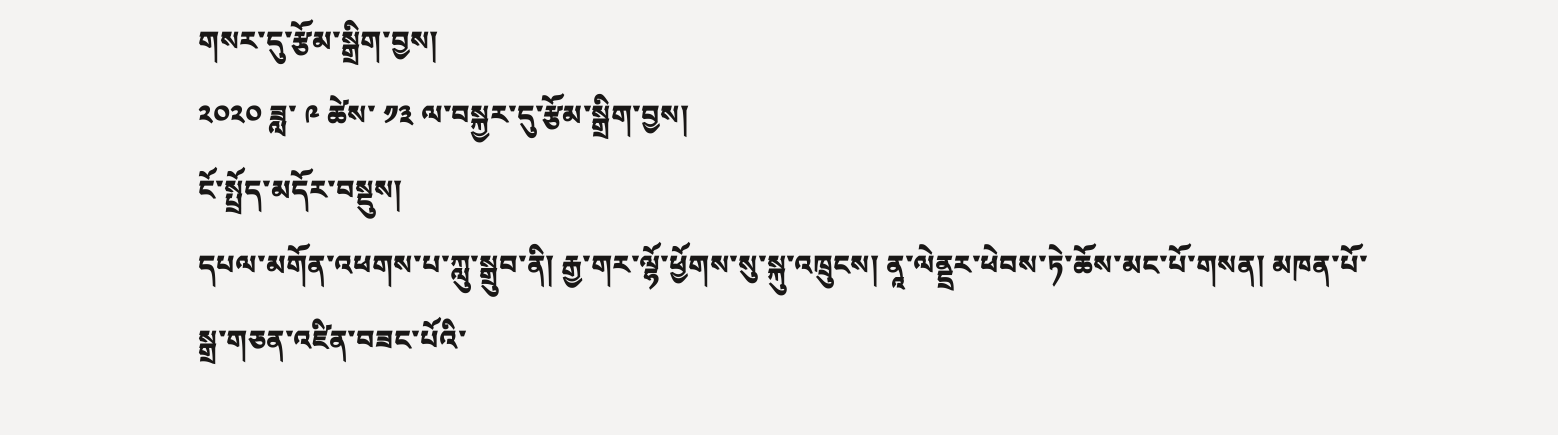གསར་དུ་རྩོམ་སྒྲིག་བྱས།
༢༠༢༠ ཟླ་ ༩ ཚེས་ ༡༣ ལ་བསྐྱར་དུ་རྩོམ་སྒྲིག་བྱས།
ངོ་སྤྲོད་མདོར་བསྡུས།
དཔལ་མགོན་འཕགས་པ་ཀླུ་སྒྲུབ་ནི། རྒྱ་གར་ལྷོ་ཕྱོགས་སུ་སྐུ་འཁྲུངས། ནཱ་ལེནྡྲར་ཕེབས་ཏེ་ཆོས་མང་པོ་གསན། མཁན་པོ་སྒྲ་གཅན་འཛིན་བཟང་པོའི་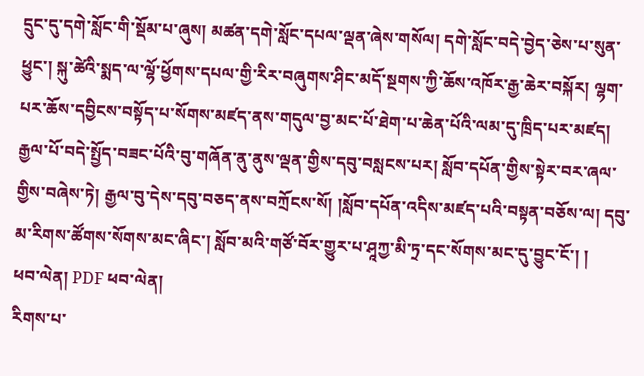དྲུང་དུ་དགེ་སློང་གི་སྡོམ་པ་ཞུས། མཚན་དགེ་སློང་དཔལ་ལྡན་ཞེས་གསོལ། དགེ་སློང་བདེ་བྱེད་ཅེས་པ་སུན་ཕྱུང་། སྐུ་ཚེའི་སྨད་ལ་ལྷོ་ཕྱོགས་དཔལ་གྱི་རིར་བཞུགས་ཤིང་མདོ་སྔགས་ཀྱི་ཆོས་འཁོར་རྒྱ་ཆེར་བསྐོར། ལྷག་པར་ཆོས་དབྱིངས་བསྟོད་པ་སོགས་མཛད་ནས་གདུལ་བྱ་མང་པོ་ཐེག་པ་ཆེན་པོའི་ལམ་དུ་ཁྲིད་པར་མཛད། རྒྱལ་པོ་བདེ་སྤྱོད་བཟང་པོའི་བུ་གཞོན་ནུ་ནུས་ལྡན་གྱིས་དབུ་བསླངས་པར། སློབ་དཔོན་གྱིས་སྟེར་བར་ཞལ་གྱིས་བཞེས་ཏེ། རྒྱལ་བུ་དེས་དབུ་བཅད་ནས་བཀྲོངས་སོ། །སློབ་དཔོན་འདིས་མཛད་པའི་བསྟན་བཅོས་ལ། དབུ་མ་རིགས་ཚོགས་སོགས་མང་ཞིང་། སློབ་མའི་གཙོ་བོར་གྱུར་པ་ཤཱཀྱ་མི་ཏྲ་དང་སོགས་མང་དུ་བྱུང་ངོ་། །
ཕབ་ལེན། PDF ཕབ་ལེན།
རིགས་པ་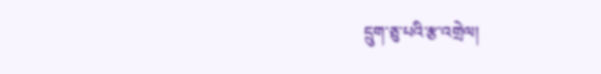དྲུག་ཅུ་པའི་རྩ་འགྲེལ།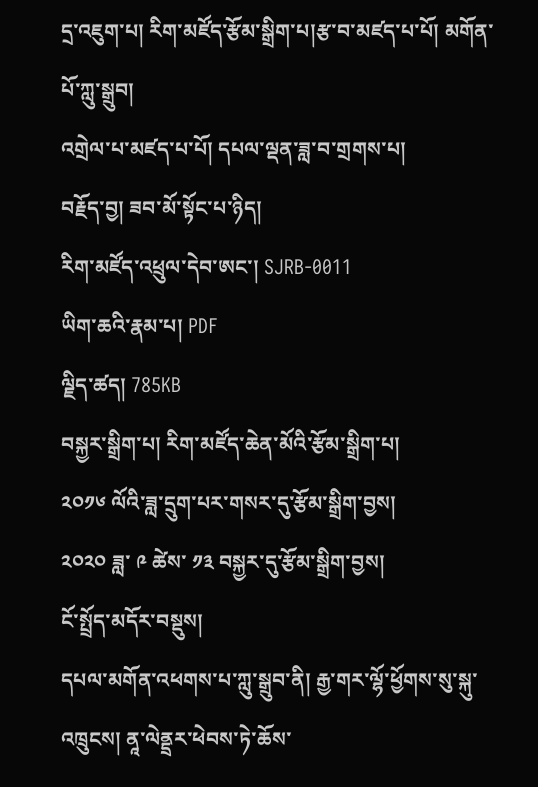དྲ་འཇུག་པ། རིག་མཛོད་རྩོམ་སྒྲིག་པ།རྩ་བ་མཛད་པ་པོ། མགོན་པོ་ཀླུ་སྒྲུབ།
འགྲེལ་པ་མཛད་པ་པོ། དཔལ་ལྡན་ཟླ་བ་གྲགས་པ།
བརྗོད་བྱ། ཟབ་མོ་སྟོང་པ་ཉིད།
རིག་མཛོད་འཕྲུལ་དེབ་ཨང་། SJRB-0011
ཡིག་ཆའི་རྣམ་པ། PDF
ལྗིད་ཚད། 785KB
བསྐྱར་སྒྲིག་པ། རིག་མཛོད་ཆེན་མོའི་རྩོམ་སྒྲིག་པ།
༢༠༡༦ ལོའི་ཟླ་དྲུག་པར་གསར་དུ་རྩོམ་སྒྲིག་བྱས།
༢༠༢༠ ཟླ་ ༩ ཚེས་ ༡༣ བསྐྱར་དུ་རྩོམ་སྒྲིག་བྱས།
ངོ་སྤྲོད་མདོར་བསྡུས།
དཔལ་མགོན་འཕགས་པ་ཀླུ་སྒྲུབ་ནི། རྒྱ་གར་ལྷོ་ཕྱོགས་སུ་སྐུ་འཁྲུངས། ནཱ་ལེནྡྲར་ཕེབས་ཏེ་ཆོས་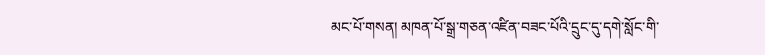མང་པོ་གསན། མཁན་པོ་སྒྲ་གཅན་འཛིན་བཟང་པོའི་དྲུང་དུ་དགེ་སློང་གི་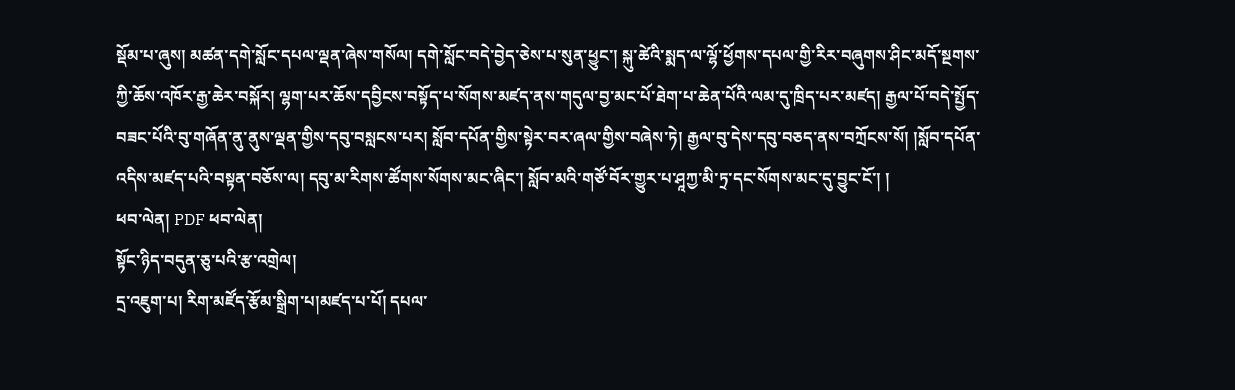སྡོམ་པ་ཞུས། མཚན་དགེ་སློང་དཔལ་ལྡན་ཞེས་གསོལ། དགེ་སློང་བདེ་བྱེད་ཅེས་པ་སུན་ཕྱུང་། སྐུ་ཚེའི་སྨད་ལ་ལྷོ་ཕྱོགས་དཔལ་གྱི་རིར་བཞུགས་ཤིང་མདོ་སྔགས་ཀྱི་ཆོས་འཁོར་རྒྱ་ཆེར་བསྐོར། ལྷག་པར་ཆོས་དབྱིངས་བསྟོད་པ་སོགས་མཛད་ནས་གདུལ་བྱ་མང་པོ་ཐེག་པ་ཆེན་པོའི་ལམ་དུ་ཁྲིད་པར་མཛད། རྒྱལ་པོ་བདེ་སྤྱོད་བཟང་པོའི་བུ་གཞོན་ནུ་ནུས་ལྡན་གྱིས་དབུ་བསླངས་པར། སློབ་དཔོན་གྱིས་སྟེར་བར་ཞལ་གྱིས་བཞེས་ཏེ། རྒྱལ་བུ་དེས་དབུ་བཅད་ནས་བཀྲོངས་སོ། །སློབ་དཔོན་འདིས་མཛད་པའི་བསྟན་བཅོས་ལ། དབུ་མ་རིགས་ཚོགས་སོགས་མང་ཞིང་། སློབ་མའི་གཙོ་བོར་གྱུར་པ་ཤཱཀྱ་མི་ཏྲ་དང་སོགས་མང་དུ་བྱུང་ངོ་། །
ཕབ་ལེན། PDF ཕབ་ལེན།
སྟོང་ཉིད་བདུན་ཅུ་པའི་རྩ་འགྲེལ།
དྲ་འཇུག་པ། རིག་མཛོད་རྩོམ་སྒྲིག་པ།མཛད་པ་པོ། དཔལ་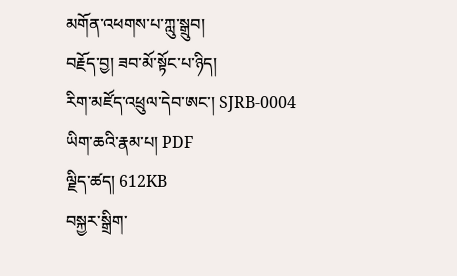མགོན་འཕགས་པ་ཀླུ་སྒྲུབ།
བརྗོད་བྱ། ཟབ་མོ་སྟོང་པ་ཉིད།
རིག་མཛོད་འཕྲུལ་དེབ་ཨང་། SJRB-0004
ཡིག་ཆའི་རྣམ་པ། PDF
ལྗིད་ཚད། 612KB
བསྐྱར་སྒྲིག་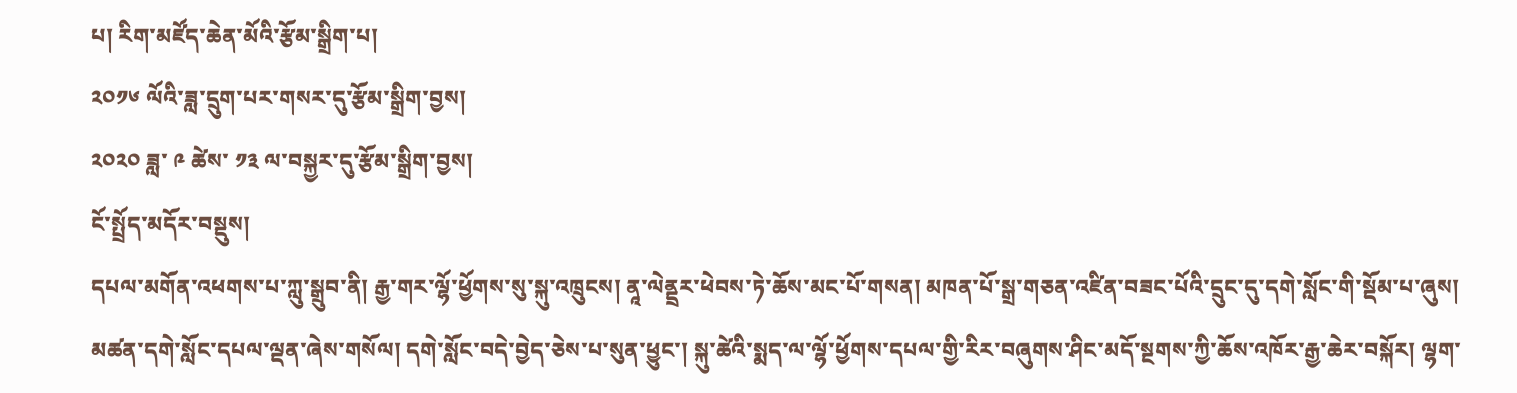པ། རིག་མཛོད་ཆེན་མོའི་རྩོམ་སྒྲིག་པ།
༢༠༡༦ ལོའི་ཟླ་དྲུག་པར་གསར་དུ་རྩོམ་སྒྲིག་བྱས།
༢༠༢༠ ཟླ་ ༩ ཚེས་ ༡༣ ལ་བསྐྱར་དུ་རྩོམ་སྒྲིག་བྱས།
ངོ་སྤྲོད་མདོར་བསྡུས།
དཔལ་མགོན་འཕགས་པ་ཀླུ་སྒྲུབ་ནི། རྒྱ་གར་ལྷོ་ཕྱོགས་སུ་སྐུ་འཁྲུངས། ནཱ་ལེནྡྲར་ཕེབས་ཏེ་ཆོས་མང་པོ་གསན། མཁན་པོ་སྒྲ་གཅན་འཛིན་བཟང་པོའི་དྲུང་དུ་དགེ་སློང་གི་སྡོམ་པ་ཞུས། མཚན་དགེ་སློང་དཔལ་ལྡན་ཞེས་གསོལ། དགེ་སློང་བདེ་བྱེད་ཅེས་པ་སུན་ཕྱུང་། སྐུ་ཚེའི་སྨད་ལ་ལྷོ་ཕྱོགས་དཔལ་གྱི་རིར་བཞུགས་ཤིང་མདོ་སྔགས་ཀྱི་ཆོས་འཁོར་རྒྱ་ཆེར་བསྐོར། ལྷག་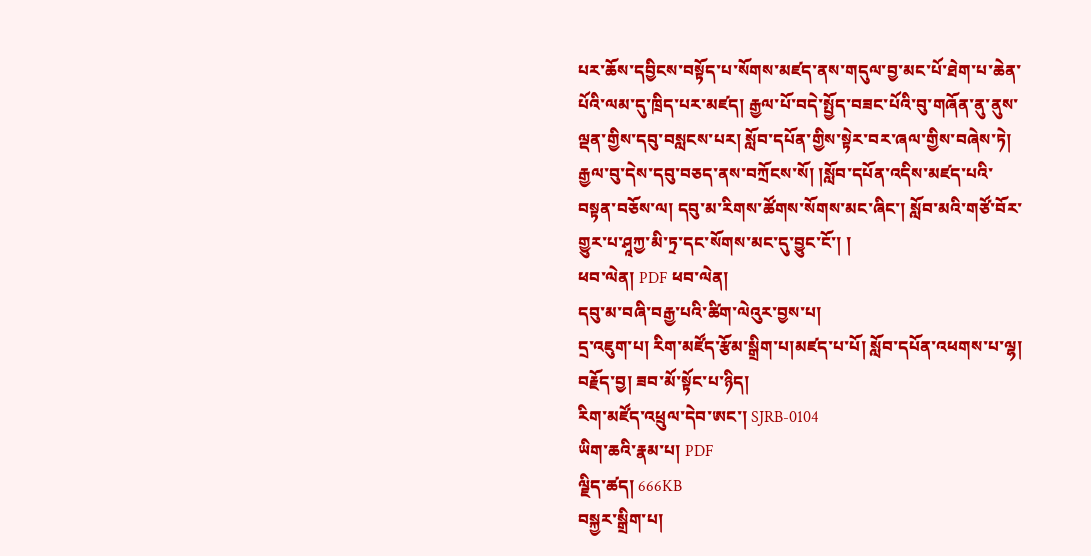པར་ཆོས་དབྱིངས་བསྟོད་པ་སོགས་མཛད་ནས་གདུལ་བྱ་མང་པོ་ཐེག་པ་ཆེན་པོའི་ལམ་དུ་ཁྲིད་པར་མཛད། རྒྱལ་པོ་བདེ་སྤྱོད་བཟང་པོའི་བུ་གཞོན་ནུ་ནུས་ལྡན་གྱིས་དབུ་བསླངས་པར། སློབ་དཔོན་གྱིས་སྟེར་བར་ཞལ་གྱིས་བཞེས་ཏེ། རྒྱལ་བུ་དེས་དབུ་བཅད་ནས་བཀྲོངས་སོ། །སློབ་དཔོན་འདིས་མཛད་པའི་བསྟན་བཅོས་ལ། དབུ་མ་རིགས་ཚོགས་སོགས་མང་ཞིང་། སློབ་མའི་གཙོ་བོར་གྱུར་པ་ཤཱཀྱ་མི་ཏྲ་དང་སོགས་མང་དུ་བྱུང་ངོ་། །
ཕབ་ལེན། PDF ཕབ་ལེན།
དབུ་མ་བཞི་བརྒྱ་པའི་ཚིག་ལེའུར་བྱས་པ།
དྲ་འཇུག་པ། རིག་མཛོད་རྩོམ་སྒྲིག་པ།མཛད་པ་པོ། སློབ་དཔོན་འཕགས་པ་ལྷ།
བརྗོད་བྱ། ཟབ་མོ་སྟོང་པ་ཉིད།
རིག་མཛོད་འཕྲུལ་དེབ་ཨང་། SJRB-0104
ཡིག་ཆའི་རྣམ་པ། PDF
ལྗིད་ཚད། 666KB
བསྐྱར་སྒྲིག་པ།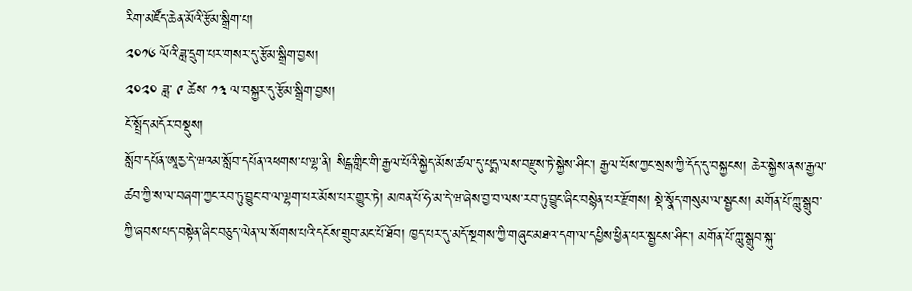རིག་མཛོད་ཆེན་མོའི་རྩོམ་སྒྲིག་པ།
༢༠༡༦ ལོའི་ཟླ་དྲུག་པར་གསར་དུ་རྩོམ་སྒྲིག་བྱས།
༢༠༢༠ ཟླ་ ༩ ཚེས་ ༡༣ ལ་བསྐྱར་དུ་རྩོམ་སྒྲིག་བྱས།
ངོ་སྤྲོད་མདོར་བསྡུས།
སློབ་དཔོན་ཨཱརྱ་དེ་ཝའམ་སློབ་དཔོན་འཕགས་པ་ལྷ་ནི། སིངྒ་གླིང་གི་རྒྱལ་པོའི་སྐྱེད་མོས་ཚལ་དུ་པདྨ་ལས་བརྫུས་ཏེ་སྐྱེས་ཤིང་། རྒྱལ་པོས་ཀྱང་སྲས་ཀྱི་དོད་དུ་བསྐྱངས། ཆེར་སྐྱེས་ནས་རྒྱལ་ཚབ་ཀྱི་ས་ལ་བཞག་ཀྱང་རབ་ཏུ་བྱུང་བ་ལ་ལྷག་པར་མོས་པར་གྱུར་ཏེ། མཁན་པོ་ཧེ་མ་དེ་ཝ་ཞེས་བྱ་བ་ལས་རབ་ཏུ་བྱུང་ཞིང་བསྙེན་པར་རྫོགས། སྡེ་སྣོད་གསུམ་ལ་སྦྱངས། མགོན་པོ་ཀླུ་སྒྲུབ་ཀྱི་ཞབས་པད་བསྟེན་ཞིང་བཅུད་ལེན་ལ་སོགས་པའི་དངོས་གྲུབ་མང་པོ་ཐོབ། ཁྱད་པར་དུ་མདོ་སྔགས་ཀྱི་གཞུང་མཐའ་དག་ལ་དཔྱིས་ཕྱིན་པར་སྦྱངས་ཤིང་། མགོན་པོ་ཀླུ་སྒྲུབ་སྐུ་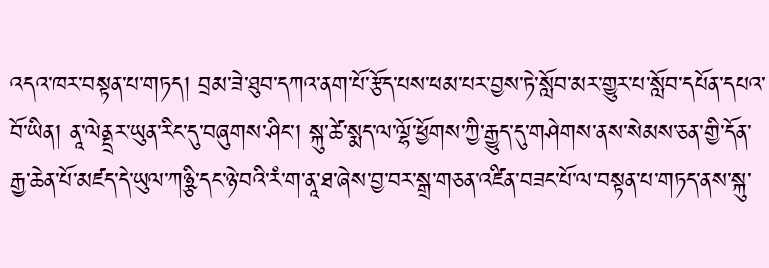འདའ་ཁར་བསྟན་པ་གཏད། བྲམ་ཟེ་ཐུབ་དཀའ་ནག་པོ་རྩོད་པས་ཕམ་པར་བྱས་ཏེ་སློབ་མར་གྱུར་པ་སློབ་དཔོན་དཔའ་བོ་ཡིན། ནཱ་ལེནྡྲར་ཡུན་རིང་དུ་བཞུགས་ཤིང་། སྐུ་ཚེ་སྨད་ལ་ལྷོ་ཕྱོགས་ཀྱི་རྒྱུད་དུ་གཤེགས་ནས་སེམས་ཅན་གྱི་དོན་རྒྱ་ཆེན་པོ་མཛད་དེ་ཡུལ་ཀཉྩི་དང་ཉེ་བའི་རཾ་ག་ནཱ་ཐ་ཞེས་བྱ་བར་སྒྲ་གཅན་འཛིན་བཟང་པོ་ལ་བསྟན་པ་གཏད་ནས་སྐུ་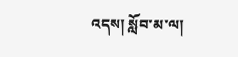འདས། སློབ་མ་ལ།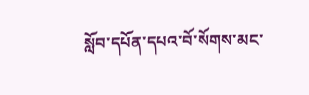སློབ་དཔོན་དཔའ་བོ་སོགས་མང་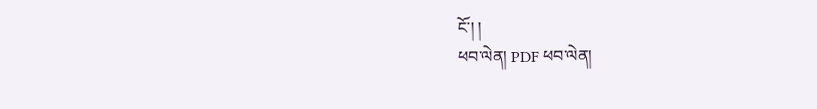ངོ་། །
ཕབ་ལེན། PDF ཕབ་ལེན།